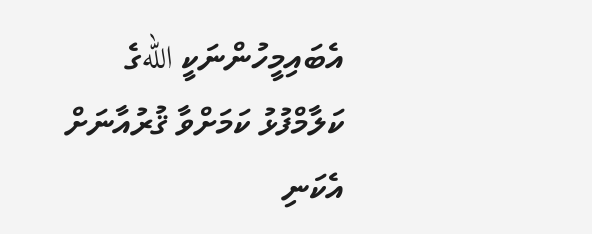އެބައިމީހުންނަކީ اللهގެ ކަލާމްފުޅު ކަމަށްވާ ޤުރުއާނަށް އެކަނި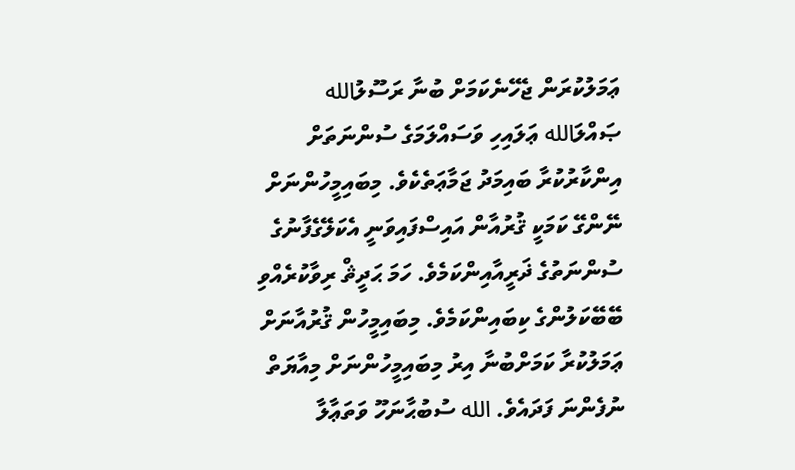ޢަމަލުކުރަން ޖެހޭނެކަމަށް ބުނާ ރަސޫލުالله ޞައްލަالله ޢަލައިހި ވަސައްލަމަގެ ސުންނަތަށް އިންކާރުކުރާ ބައިމަދު ޖަމާޢަތެކެވެ. މިބައިމީހުންނަށް ނޭންގޭ ކަމަކީ ޤުރުއާން އައިސްފައިވަނީ އެކަލޭގެފާނުގެ ސުންނަތުގެ ޛަރީއާއިންކަމެވެ. ހަމަ ޙަދީޘް ރިވާކުރެއްވި ބޭބޭކަލުންގެ ކިބައިންކަމެވެ. މިބައިމީހުން ޤުރުއާނަށް ޢަމަލުކުރާ ކަމަށްބުނާ އިރު މިބައިމީހުންނަށް މިއާޔަތް ނުފެންނަ ފަދައެވެ. الله ސުބުޙާނަހޫ ވަތަޢާލާ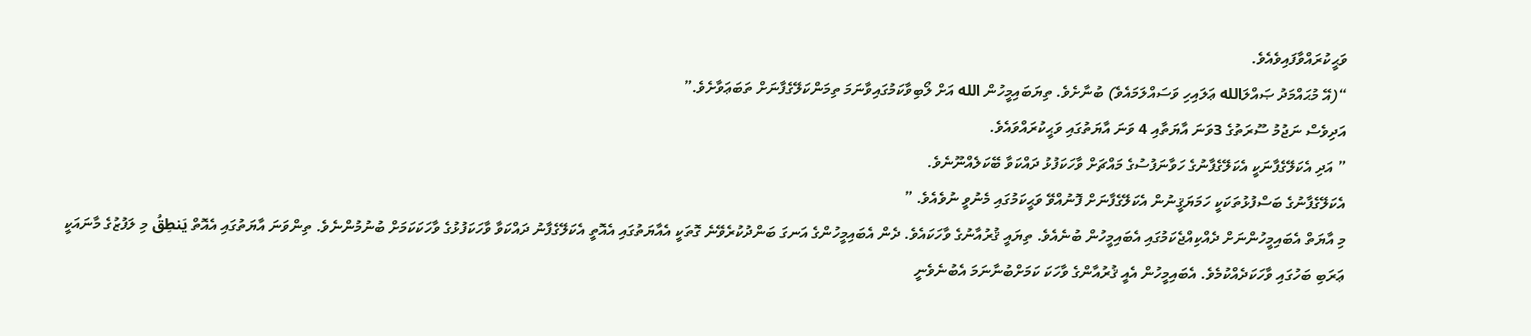ވަޙީކުރައްވާފައިވެއެވެ.
“(އޭ މުޙައްމަދު ޞައްލަالله ޢަލައިހި ވަސައްލަމައެވެ) ބުނާށެވެ. ތިޔަބައިމީހުން الله އަށް ލޯބިވާކަމުގައިވާނަމަ ތިމަންކަލޭގެފާނަށް ތަބަޢަވާށެވެ.”
އަދިވެސް ނަޖުމު ސޫރަތުގެ 3ވަނަ އާޔަތާއި 4 ވަނަ އާޔަތުގައި ވަޙީކުރައްވައެވެ.
” އަދި އެކަލޭގެފާނަކީ އެކަލޭގެފާނުގެ ހަވާނަފުސުގެ މައްޗަށް ވާހަކަފުޅު ދައްކަވާ ބޭކަލެއްނޫނެވެ.
އެކަލޭގެފާނުގެ ބަސްފުޅުތަކަކީ ހަމަޔަޤީނުން އެކަލޭގެފާނަށް ފޮނުއްވޭ ވަޙީކަމުގައި މެނުވީ ނުވެއެވެ. ”
މި އާޔަތް އެބައިމީހުންނަށް ދެއްކިއްޖެކަމުގައި އެބައިމީހުން ބުނެއެވެ. ތިޔައީ ޤުރުއާނުގެ ވާހަކައެވެ. ދެން އެބައިމީހުންގެ އަނގަ ބަންދުކުރެވޭނެ ގޮތަކީ އެއާޔަތުގައި އެއޮތީ އެކަލޭގެފާނު ދައްކަވާ ވާހަކަފުޅުގެ ވާހަކަކަމަށް ބުނުމުންނެވެ. ތިންވަނަ އާޔަތުގައި އެއޮތް يَنطِقُ މި ލަފުޒުގެ މާނައަކީ ޢަރަބި ބަހުގައި ވާހަކަދެއްކުމެވެ. އެބައިމީހުން އެއީ ޤުރުއާންގެ ވާހަކަ ކަމަށްބުނާނަމަ އެބުނެވެނީ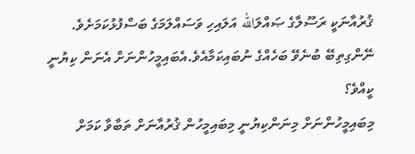ޤުރުއާނަކީ ރަސޫލާގެ ޞައްލަالله އަލައިހި ވަސައްލަމަގެ ބަސްފުޅުކަމަށެވެ. ނޭންގިތިބޭ ބުނެވޭ ބަހެއްގެ ނުބައިކަމާއެވެ.އެބައިމީހުންނަށް އެނަން ކިޔުނީ ކީއްވެ؟
މިބައިމީހުންނަށް މިނަންކިޔުނީ މިބައިމީހުން ޤުރުއާނަށް ތަބާވާ ކަމަށް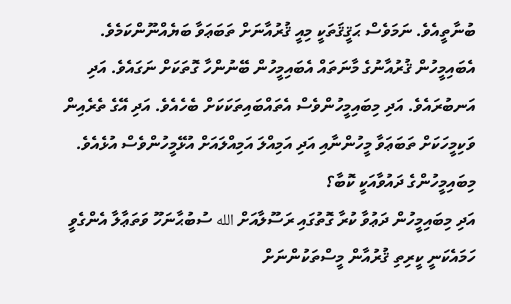ބުނާތީއެވެ. ނަމަވެސް ޙަޤީޤަތަކީ މިއީ ޤުރުއާނަށް ތަބަޢަވާ ބަޔެއްނޫންކަމެވެ. އެބައިމީހުން ޤުރުއާނުގެ މާނަތައް އެބައިމީހުން ބޭނުންހާ ގޮތަކަށް ނަގައެވެ. އަދި އަނބުރައެވެ. އަދި މިބައިމީހުންވެސް އެތައްބައިތަކަކަށް ބެހެއެވެ. އަދި އޭގެ ތެރެއިން ވަކިމީހަކަށް ތަބަޢަވާ މީހުންނާއި އަދި އަމިއްލަ އަމިއްލައަށް އުޅޭމީހުންވެސް އުޅެއެވެ.
މިބައިމީހުންގެ ދައުވާއަކީ ކޮބާ؟
އަދި މިބައިމީހުން ދަޢުވާ ކުރާ ގޮތުގައި ރަސޫލާއަށް الله ސުބުޙާނަހޫ ވަތަޢާލާ އެންގެވީ ހަމައެކަނީ ކީރިތި ޤުރުއާން މީސްތަކުންނަށް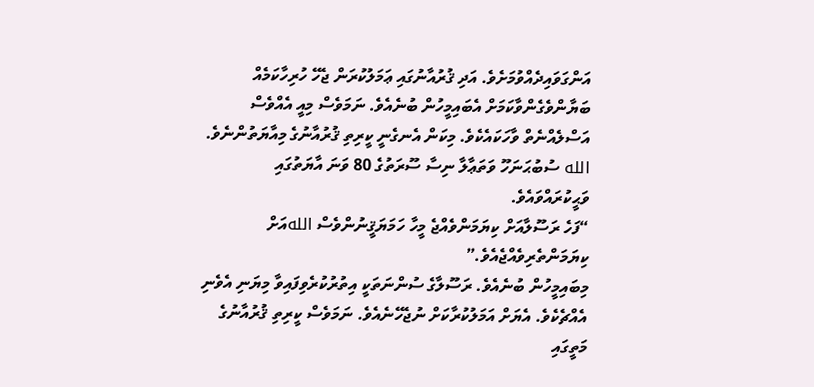އަންގަވައިދެއްވުމަށެވެ. އަދި ޤުރުއާނުގައި ޢަމަލުކުރަން ޖެހޭ ހުރިހާކަމެއް ބަޔާންވެގެންވާކަމަށް އެބައިމީހުން ބުނެއެވެ. ނަމަވެސް މިއީ އެއްވެސް އަސްލެއްނެތް ވާހަކައެކެވެ. މިކަން އެނގެނީ ކީރިތި ޤުރުއާނުގެ މިއާޔަތުންނެވެ. الله ސުބުޙަނަހޫ ވަތަޢާލާ ނިސާ ސޫރަތުގެ 80 ވަނަ އާޔަތުގައި ވަޙީކުރައްވައެވެ.
“ފަހެ ރަސޫލާއަށް ކިޔަމަންވެއްޖެ މީހާ ހަމަޔަޤީނުންވެސް اللهއަށް ކިޔަމަންތެރިވެއްޖެއެވެ.”
މިބައިމީހުން ބުނެއެވެ. ރަސޫލާގެ ސުންނަތަކީ އިތުރުކުރެވިފައިވާ މިޔަނި އެވެނި އެއްޗެކެވެ. އެޔަށް އަމަލުކުރާކަށް ނުޖެހޭނެއެވެ. ނަމަވެސް ކީރިތި ޤުރުއާނުގެ މަތީގައި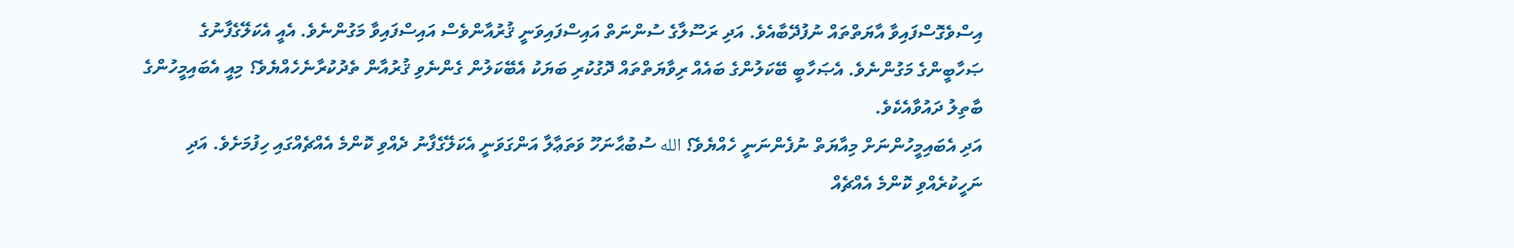އިސްވެގޮސްފައިވާ އާޔަތްތައް ނުފުދޭބާއެވެ. އަދި ރަސޫލާގެ ސުންނަތް އައިސްފައިވަނީ ޤުރުއާންވެސް އައިސްފައިވާ މަގުންނެވެ. އެއީ އެކަލޭގެފާނުގެ ޞަހާބީންގެ މަގުންނެވެ. އެޞަހާބީ ބޭކަލުންގެ ބައެއް ރިވާޔަތްތައް ދޮގުކުރި ބަޔަކު އެބޭކަލުން ގެންނެވި ޤުރުއާން ތެދުކުރާނެހެއްޔެވެ؟ މިއީ އެބައިމީހުންގެ ބާތިލު ދައުވާއެކެވެ.
އަދި އެބައިމީހުންނަށް މިއާޔަތް ނުފެންނަނީ ހެއްޔެވެ؟ الله ސުބުޙާނަހޫ ވަތަޢާލާ އަންގަވަނީ އެކަލޭގެފާނު ދެއްވި ކޮންމެ އެއްޗެއްގައި ހިފުމަށެވެ. އަދި ނަހީކުރެއްވި ކޮންމެ އެއްޗެއް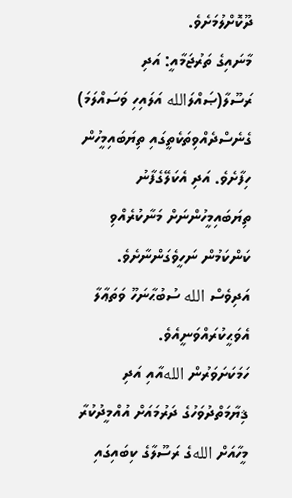ދޫކޮށްލުމަށެވެ.
މާނައިގެ ތަރުޖަމާއީ: އަދި ރަސޫލާ(ޞައްލަالله އަލައިހި ވަސައްލަމަ) ގެނެސްދެއްވިތަކެތީގައި ތިޔަބައިމީހުން ހިފާށެވެ. އަދި އެކަލޭގެފާނު ތިޔަބައިމީހުންނަށް މަނާކުރެއްވި ކަންކަމުން ނަހީވެގަންނާށެވެ.
އަދިވެސް الله ސުބުޙާނަހޫ ވަތަޢާލާ އެވަޙީކުރައްވަނީއެވެ.
ހަމަކަށަވަރުން اللهއާއި އަދި ޤިޔާމަތްދުވަހުގެ ދަރުމައަށް އުއްމީދުކުރާ މީހާއަށް اللهގެ ރަސޫލާގެ ކިބައިގައި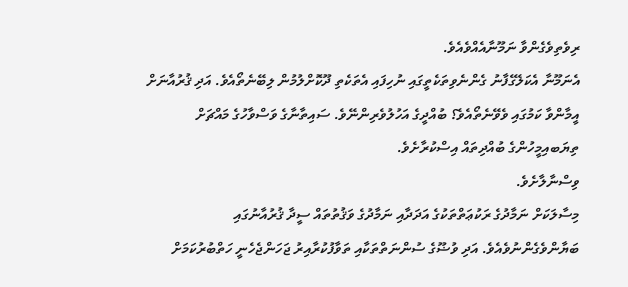ރިވެތިވެގެންވާ ނަމޫނާއެއްވެއެވެ.
އެނަމޫނާ އެކަލޭގެފާނު ގެންނެވިތަކެތީގައި ނުހިފައި އެތަކެތި ދޫކޮށްލުމުން ލިބޭނެތޯއެވެ. އަދި ޤުރުއާނަށް އީމާންވާ ކަމުގައި ވެވޭނެތޯއެވެ؟ ބުއްދީގެ އަހުލުވެރިންނޭވެ. ސައިތާނާގެ ވަސްވާހުގެ މައްޗަށް ތިޔަބއިމީހުންގެ ބުއްދިތައް އިސްކުރާށެވެ.
ވިސްނާލާށެވެ.
މިސާލަކަށް ނަމާދުގެ ރަކުޢަތްތަކުގެ އަދަދާއި ނަމާދުގެ ވަޤުތުތައް ސީދާ ޤުރުއާނުގައި ބަޔާންވެގެންނުވެއެވެ. އަދި ވުޟޫގެ ސުންނަތްތަކާއި ތަވާފުކުރާއިރު ޖަހަންޖެހެނީ ހަތްބުރުކަމަށް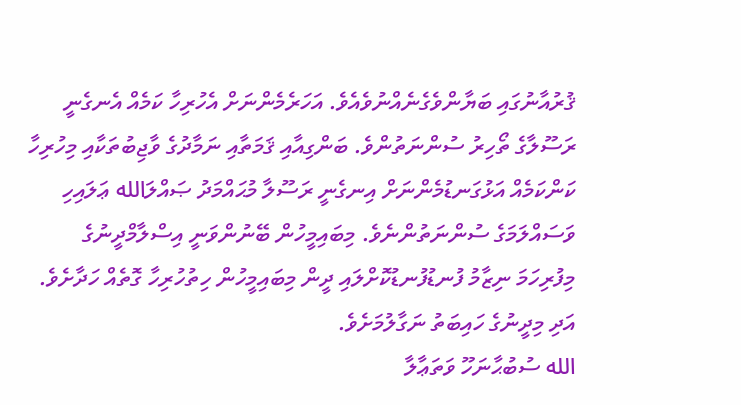ޤުރުއާނުގައި ބަޔާންވެގެނެއްނުވެއެވެ. އަހަރެމެންނަށް އެހުރިހާ ކަމެއް އެނގެނީ ރަސޫލާގެ ތޯހިރު ސުންނަތުންވެ. ބަންގިއާއި ޤަމަތާއި ނަމާދުގެ ވާޖިބުތަކާއި މިހުރިހާ ކަންކަމެއް އަޅުގަނޑުމެންނަށް އިނގެނީ ރަސޫލާ މުޙައްމަދު ޞައްލަالله ޢަލައިހި ވަސައްލަމަގެ ސުންނަތުންނެވެ. މިބައިމީހުން ބޭނުންވަނީ އިސްލާމްދީނުގެ މިފުރިހަމަ ނިޒާމު ފުނޑުފުނޑުކޮށްލައި ދީން މިބައިމީހުން ހިތުހުރިހާ ގޮތެއް ހަދާށެވެ. އަދި މިދީނުގެ ހައިބަތު ނަގާލުމަށެވެ.
الله ސުބުޙާނަހޫ ވަތަޢާލާ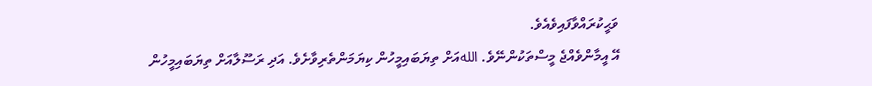ވަޙީކުރައްވާފައިވެއެވެ.
އޭ އީމާންވެއްޖެ މީސްތަކުންނޭވެ. اللهއަށް ތިޔަބައިމީހުން ކިޔަމަންތެރިވާށެވެ. އަދި ރަސޫލާއަށް ތިޔަބައިމީހުން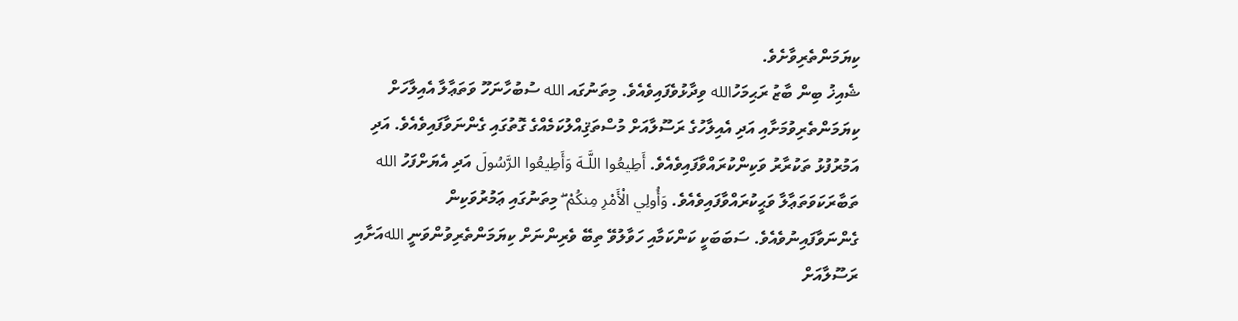ކިޔަމަންތެރިވާށެވެ.
ޝެއިޚު ބިން ބާޒު ރަޙިމަހުالله ވިދާޅުވެފައިވެއެވެ. މިތަނުގައ الله ސުބުހާނަހޫ ވަތަޢާލާ އެއިލާހަށް ކިޔަމަންތެރިވުމަށާއި އަދި އެއިލާހުގެ ރަސޫލާއަށް މުސްތަޤިއްލުކަމެއްގެ ގޮތުގައި ގެންނަވާފައިވެއެވެ. އަދި އަމުރުފުޅު ތަކުރާރު ވަކިންކުރައްވާފައިވެއެވެ. أَطِيعُوا اللَّـهَ وَأَطِيعُوا الرَّسُولَ އަދި އެޔަށްފަހު الله ތަބާރަކަވަތަޢާލާ ވަޙީކުރައްވާފައިވެއެވެ. وَأُولِي الْأَمْرِ مِنكُمْ ۖ މިތަނުގައި ޢަމުރުވަކިން ގެންނަވާފައިނުވެއެވެ. ސަބަބަކީ ކަންކަމާއި ހަވާލުވޭ ތިބޭ ވެރިންނަށް ކިޔަމަންތެރިވުންވަނީ اللهއަށާއި ރަސޫލާއަށް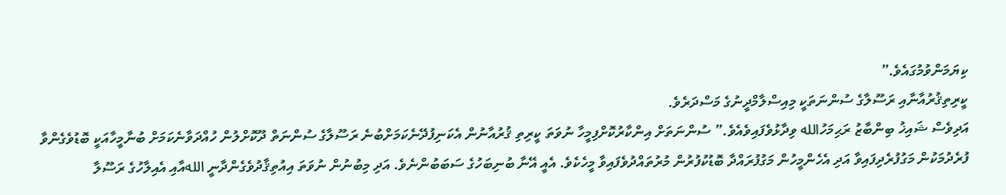ކިޔަމަންވުމުގައެވެ.”
ކީރިތިޤުރުއާނާއި ރަސޫލާގެ ސުންނަތަކީ މިއިސްލާމްދީނުގެ މަސްދަރެވެ.
އަދިވެސް ޝައިޚު ބިންބާޒު ރަޙިމަހުالله ވިދާޅުވެފައިވެއެވެ.” ސުންނަތަށް އިންކާރުކޮށްފިމީހާ ނުވަތަ ކީރިތި ޤުރުއާނުން އެކަނިފުދޭނެކަމަށްބުނެ ރަސޫލާގެ ސުންނަތް ދޫކޮށްލުން ހުއްދަވާނެކަމަށް ބުނާމީހާއަކީ ބޮޑުވެގެންވާ ފުރެދުމަކުން މަގުފުރެދިފައިވާ އަދި އެހެންމީހުން މަގުފުރައްދާ ބޮޑުކުފުރުން މުރުތައްދުވެފައިވާ މީހެކެވެ. އެއީ އޭނާ ބުނިބަހުގެ ސަބަބުންނެވެ. އަދި މިބުނުން ނުވަތަ އިއުތިޤާދުވެގެންދާނީ اللهއާއި އެއިލާހުގެ ރަސޫލާ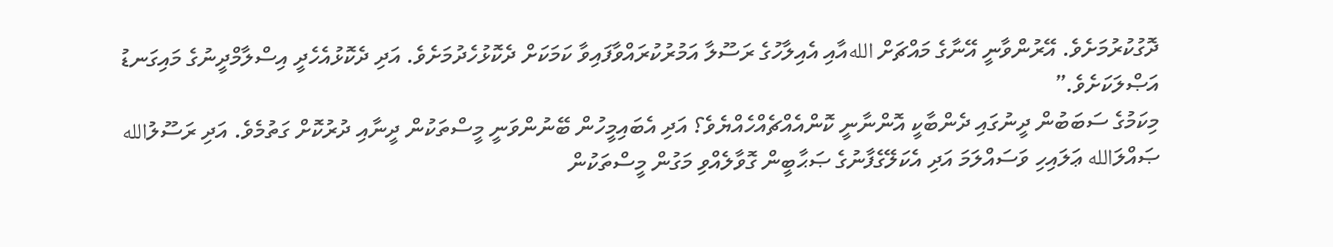ދޮގުކުރުމަށެވެ. އޭރުންވާނީ އޭނާގެ މައްޗަށް اللهއާއި އެއިލާހުގެ ރަސޫލާ އަމުރުކުރައްވާފައިވާ ކަމަކަށް ދެކޮޅުހެދުމަށެވެ. އަދި ދެކޮޅުއެހެދީ އިސްލާމްދީނުގެ މައިގަނޑު އަޞްލަކަށެވެ.”
މިކަމުގެ ސަބަބުން ދީނުގައި ދެންބާކީ އޮންނާނީ ކޮންއެއްޗެއްހެއްޔެވެ؟ އަދި އެބައިމީހުން ބޭނުންވަނީ މީސްތަކުން ދީނާއި ދުރުކޮށް ގަތުމެވެ. އަދި ރަސޫލުالله ޞައްލަالله ޢަލައިހި ވަސައްލަމަ އަދި އެކަލޭގެފާނުގެ ޞަޙާބީން ގޮވާލެއްވި މަގުން މީސްތަކުން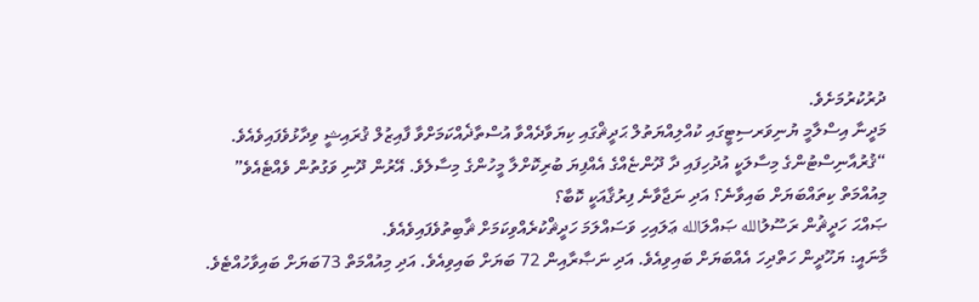ދުރުކުރުމަށެވެ.
މަދީނާ އިސްލާމީ ޔުނިވަރސިޓީގައި ކުއްލިއްޔަތުލް ޙަދީޘްގައި ކިޔަވާދެއްވާ އުސްތާޛެއްކަމަށްވާ ފާއިޒުލް ޤުރައިޝީ ވިދާޅުވެފައިވެއެވެ.
“ޤުރުއާނިސްޓުންގެ މިސާލަކީ އުދުހިފައި ދާ ދޫންޏެއްގެ އެއްފިޔަ ބުރިކޮށްލާ މީހުންގެ މިސާލެވެ. އޭރުން ދޫނި ވަގުތުން ވެއްޓެއެވެ”
މިއުއްމަތް ކިތައްބަޔަށް ބައިވާނެ؟ އަދި ނަޖާވާނެ ފިރުޤާއަކީ ކޮބާ؟
ޞައްޙަ ހަދީޘުން ރަސޫލުالله ޞައްލަالله ޢަލައިހި ވަސައްލަމަ ހަދީޘްކުރެއްވިކަމަށް ޘާބިތުވެފައިވެއެވެ.
މާނައީ: ޔަހޫދީން ހަތްދިހަ އެއްބަޔަށް ބައިވިއެވެ. އަދި ނަޞާރާއިން 72 ބަޔަށް ބައިވިއެވެ. އަދި މިއުއްމަތް 73ބަޔަށް ބައިވާހުއްޓެވެ.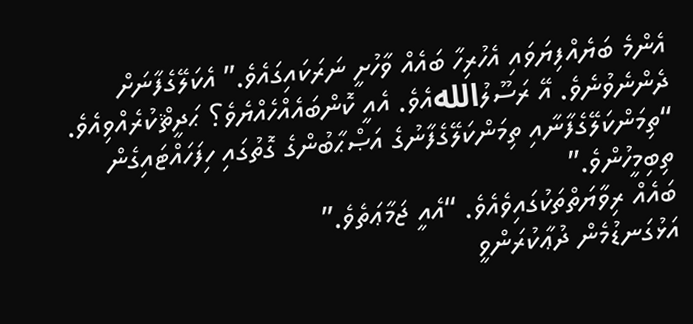އެންމެ ބަޔެއްފިޔަވައި އެހުރިހާ ބައެއް ވާހުށީ ނަރަކައިގައެވެ.” އެކަލޭގެފާނަށް ދެންނެވުނެވެ. އޭ ރަސޫލުاللهއެވެ. އެއީ ކޮންބައެއްހެއްޔެވެ؟ ޙަދީޘްކުރެއްވިއެވެ. “ތިމަންކަލޭގެފާނާއި ތިމަންކަލޭގެފާނުގެ އަޞްޙާބުންގެ ގޮތުގައި ހިފަހައްޓައިގެން ތިބިމީހުންވެ.”
ބައެއް ރިވާޔަތްތަކުގައިވެއެވެ. “އެއީ ޖަމާޢަތެވެ.”
އަޅުގަނޑުމެން ދުޢާކުރަންވީ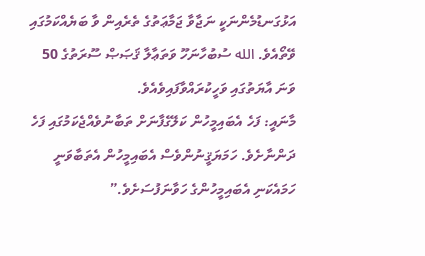އަޅުގަނޑުމެންނަކީ ނަޖާވާ ޖަމާޢަތުގެ ތެރެއިން ވާ ބަޔެއްކަމުގައި ވޭތޯއެވެ. الله ސުބުހާނަހޫ ވަތަޢާލާ ޤަޞަޞް ސޫރަތުގެ 50 ވަނަ އާޔަތުގައި ވަހީކުރައްވާފައިވެއެވެ.
މާނައީ: ފަހެ އެބައިމީހުން ކަލޭގެފާނަށް ތަބާނުވެއްޖެކަމުގައި ފަހެ ދަންނާށެވެ. ހަމަޔަޤީނުންވެސް އެބައިމީހުން އެތަބާވަނީ ހަމައެކަނި އެބައިމީހުންގެ ހަވާނަފުސަށެވެ.”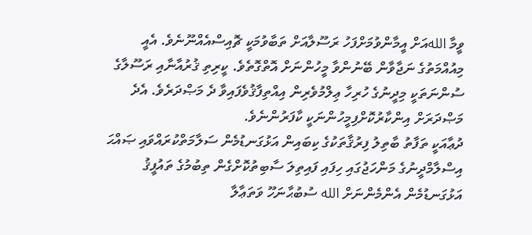ވީމާ اللهއަށް އީމާންވުމަށްފަހު ރަސޫލާއަށް ތަބާވުމަކީ ޗޮއިސްއެއްނޫނެވެ. އެއީ މިއުއްމަތުގެ ނަޖާވާން ބޭނުންވާ މީހުންނަށް އޮތްގޮތެވެ. ކީރިތި ޤުރުއާނާއި ރަސޫލާގެ ސުންނަތަކީ މިދީނުގެ ހުރިހާ ޢިލްމުވެރިން އިއްތިފާޤުވެފައިވާ ދެ މަޞްދަރެވެ. އެދެ މަޞްދަރަށް އިންކާރުކޮށްފިމީހުންނަކީ ކާފަރުންނެވެ.
ދުޢާއަކީ ތަފާތު ބާތިލު ފިރުޤާތަކުގެ ކިބައިން އަޅުގަނޑުމެން ސަލާމަތްކުރައްވައި ޞައްޙަ އިސްލާމްދީނުގެ މަންހަޖުގައި ހިފައި ފައިތިލަ ސާބިތުކޮށްގެން ތިބުމުގެ ތައުފީޤު އަޅުގަނޑުމެން އެންމެންނަށް الله ސުބުޙާނަހޫ ވަތަޢާލާ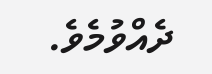ދެއްވުމެވެ.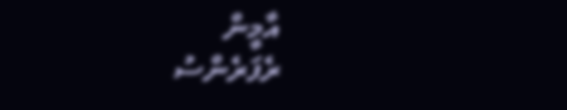އާމީން
ރެފަރެންސު